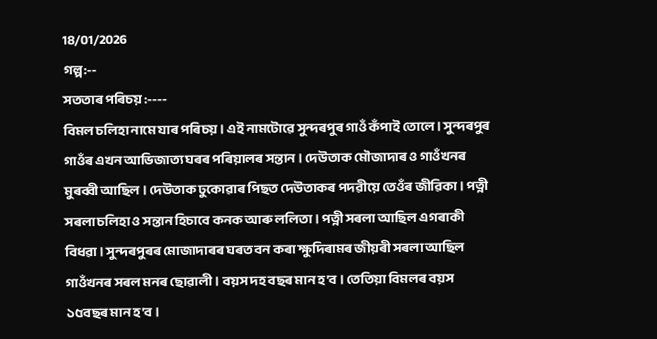18/01/2026
গল্প:--
সততাৰ পৰিচয় :----
বিমল চলিহা নামে যাৰ পৰিচয় । এই নামটোৱে সুন্দৰপুৰ গাওঁ কঁপাই তোলে । সুন্দৰপুৰ গাওঁৰ এখন আভিজাত্য ঘৰৰ পৰিয়ালৰ সন্তান । দেউতাক মৌজাদাৰ ও গাওঁখনৰ মুৰব্বী আছিল । দেউতাক ঢুকোৱাৰ পিছত দেউতাকৰ পদৱীয়ে তেওঁৰ জীৱিকা । পত্নী সৰলা চলিহা ও সন্তান হিচাবে কনক আৰু ললিতা । পত্নী সৰলা আছিল এগৰাকী বিধৱা । সুন্দৰপুৰৰ মোজাদাৰৰ ঘৰত বন কৰা ক্ষুদিৰামৰ জীয়ৰী সৰলা আছিল গাওঁখনৰ সৰল মনৰ ছোৱালী । বয়স দহ বছৰ মান হ'ব । তেতিয়া বিমলৰ বয়স ১৫বছৰ মান হ'ব ।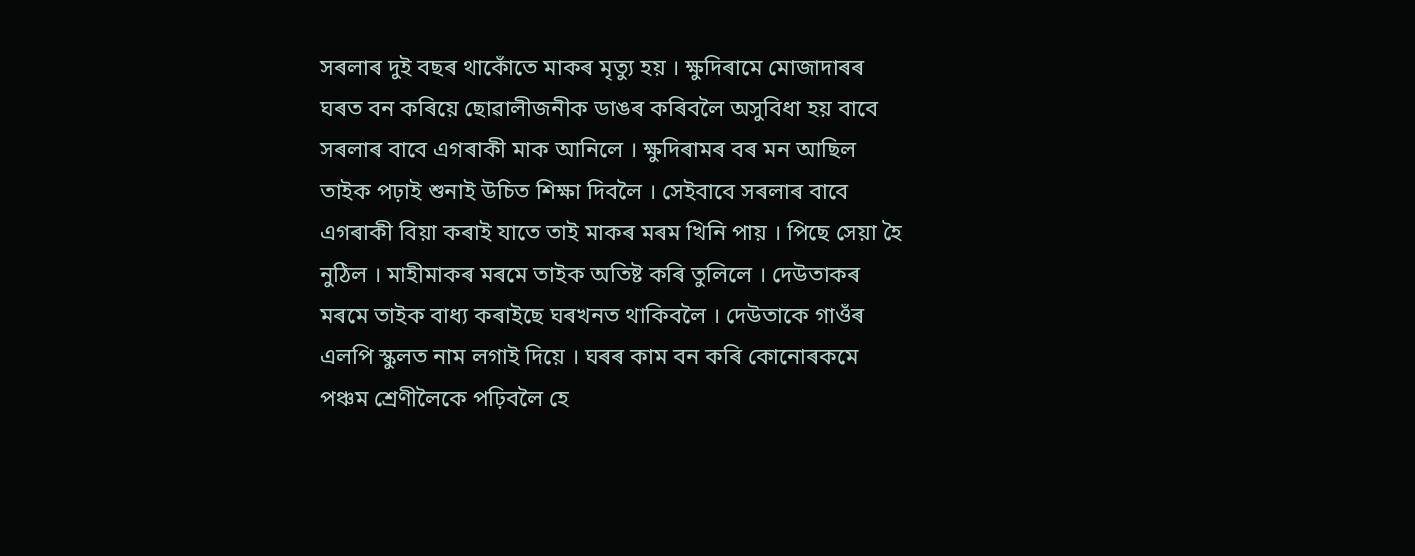সৰলাৰ দুই বছৰ থাকোঁতে মাকৰ মৃত্যু হয় । ক্ষুদিৰামে মোজাদাৰৰ ঘৰত বন কৰিয়ে ছোৱালীজনীক ডাঙৰ কৰিবলৈ অসুবিধা হয় বাবে সৰলাৰ বাবে এগৰাকী মাক আনিলে । ক্ষুদিৰামৰ বৰ মন আছিল তাইক পঢ়াই শুনাই উচিত শিক্ষা দিবলৈ । সেইবাবে সৰলাৰ বাবে এগৰাকী বিয়া কৰাই যাতে তাই মাকৰ মৰম খিনি পায় । পিছে সেয়া হৈ নুঠিল । মাহীমাকৰ মৰমে তাইক অতিষ্ট কৰি তুলিলে । দেউতাকৰ মৰমে তাইক বাধ্য কৰাইছে ঘৰখনত থাকিবলৈ । দেউতাকে গাওঁৰ এলপি স্কুলত নাম লগাই দিয়ে । ঘৰৰ কাম বন কৰি কোনোৰকমে পঞ্চম শ্ৰেণীলৈকে পঢ়িবলৈ হে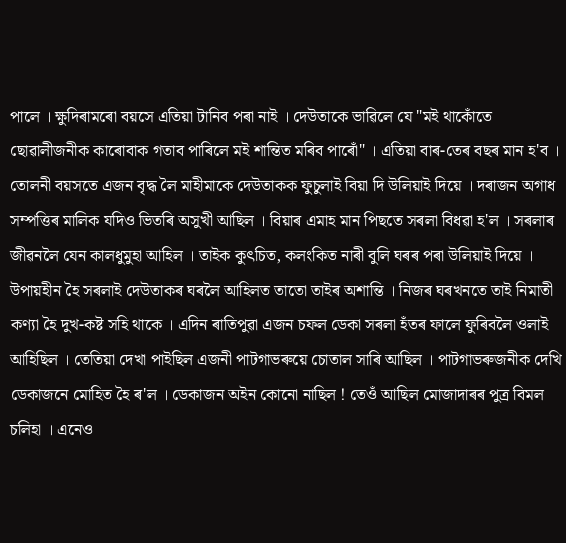পালে । ক্ষুদিৰামৰো বয়সে এতিয়া টানিব পৰা নাই । দেউতাকে ভাৱিলে যে "মই থাকোঁতে ছোৱালীজনীক কাৰোবাক গতাব পাৰিলে মই শান্তিত মৰিব পাৰোঁ" । এতিয়া বাৰ-তেৰ বছৰ মান হ'ব । তোলনী বয়সতে এজন বৃদ্ধ লৈ মাহীমাকে দেউতাকক ফুচুলাই বিয়া দি উলিয়াই দিয়ে । দৰাজন অগাধ সম্পত্তিৰ মালিক যদিও ভিতৰি অসুখী আছিল । বিয়াৰ এমাহ মান পিছতে সৰলা বিধৱা হ'ল । সৰলাৰ জীৱনলৈ যেন কালধুমুহা আহিল । তাইক কুৎচিত, কলংকিত নাৰী বুলি ঘৰৰ পৰা উলিয়াই দিয়ে । উপায়হীন হৈ সৰলাই দেউতাকৰ ঘৰলৈ আহিলত তাতো তাইৰ অশান্তি । নিজৰ ঘৰখনতে তাই নিমাতী কণ্যা হৈ দুখ-কষ্ট সহি থাকে । এদিন ৰাতিপুৱা এজন চফল ডেকা সৰলা হঁতৰ ফালে ফুৰিবলৈ ওলাই আহিছিল । তেতিয়া দেখা পাইছিল এজনী পাটগাভৰুয়ে চোতাল সাৰি আছিল । পাটগাভৰুজনীক দেখি ডেকাজনে মোহিত হৈ ৰ'ল । ডেকাজন অইন কোনো নাছিল ! তেওঁ আছিল মোজাদাৰৰ পুত্ৰ বিমল চলিহা । এনেও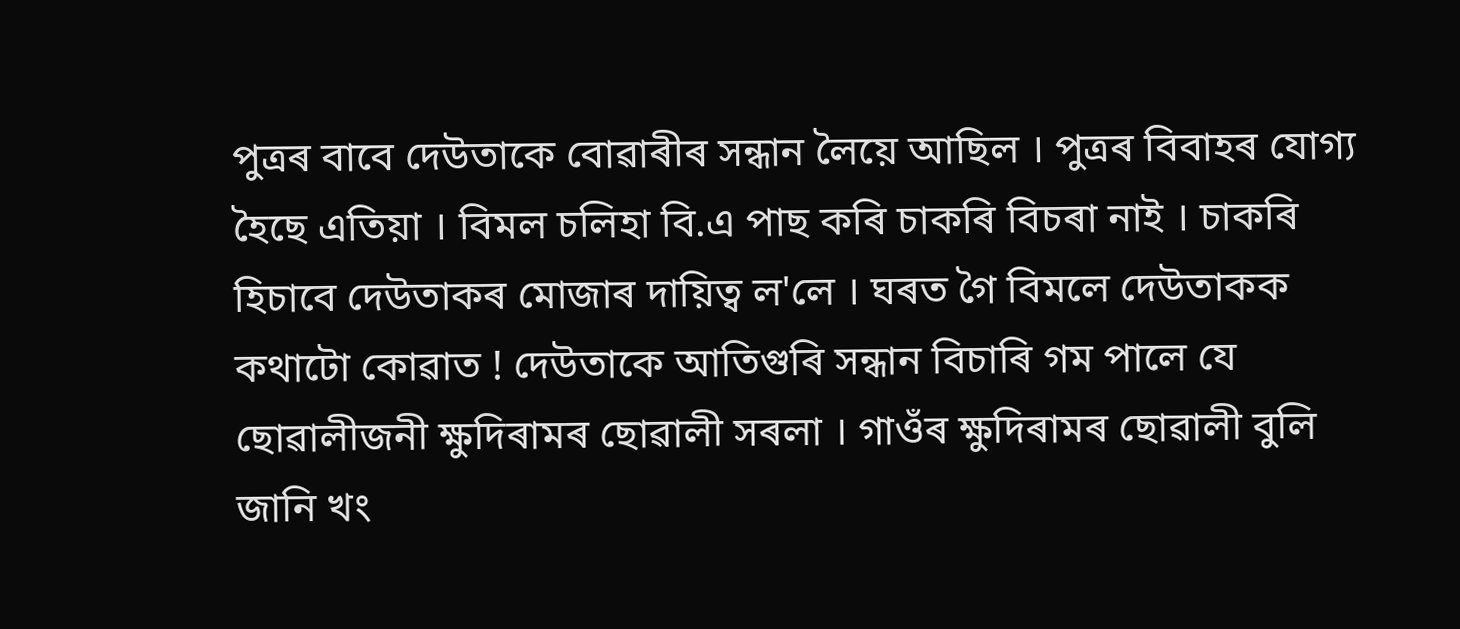পুত্ৰৰ বাবে দেউতাকে বোৱাৰীৰ সন্ধান লৈয়ে আছিল । পুত্ৰৰ বিবাহৰ যোগ্য হৈছে এতিয়া । বিমল চলিহা বি.এ পাছ কৰি চাকৰি বিচৰা নাই । চাকৰি হিচাবে দেউতাকৰ মোজাৰ দায়িত্ব ল'লে । ঘৰত গৈ বিমলে দেউতাকক কথাটো কোৱাত ! দেউতাকে আতিগুৰি সন্ধান বিচাৰি গম পালে যে ছোৱালীজনী ক্ষুদিৰামৰ ছোৱালী সৰলা । গাওঁৰ ক্ষুদিৰামৰ ছোৱালী বুলি জানি খং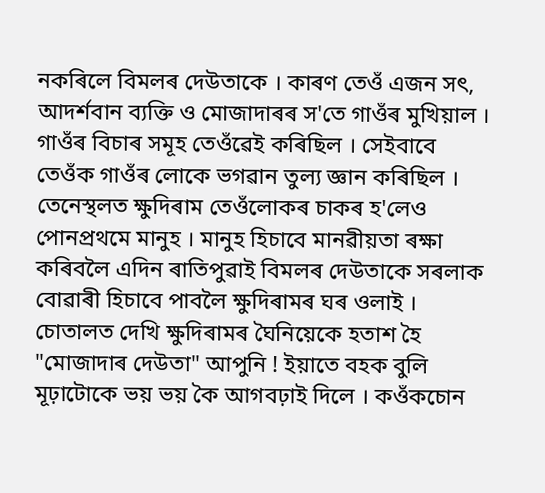নকৰিলে বিমলৰ দেউতাকে । কাৰণ তেওঁ এজন সৎ, আদৰ্শবান ব্যক্তি ও মোজাদাৰৰ স'তে গাওঁৰ মুখিয়াল । গাওঁৰ বিচাৰ সমূহ তেওঁৱেই কৰিছিল । সেইবাবে তেওঁক গাওঁৰ লোকে ভগৱান তুল্য জ্ঞান কৰিছিল । তেনেস্থলত ক্ষুদিৰাম তেওঁলোকৰ চাকৰ হ'লেও পোনপ্ৰথমে মানুহ । মানুহ হিচাবে মানৱীয়তা ৰক্ষা কৰিবলৈ এদিন ৰাতিপুৱাই বিমলৰ দেউতাকে সৰলাক বোৱাৰী হিচাবে পাবলৈ ক্ষুদিৰামৰ ঘৰ ওলাই । চোতালত দেখি ক্ষুদিৰামৰ ঘৈনিয়েকে হতাশ হৈ "মোজাদাৰ দেউতা" আপুনি ! ইয়াতে বহক বুলি মূঢ়াটোকে ভয় ভয় কৈ আগবঢ়াই দিলে । কওঁকচোন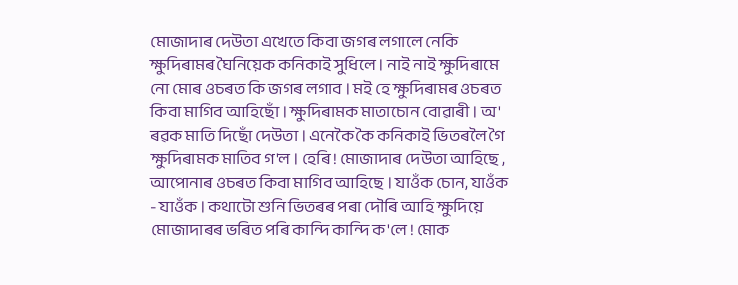মোজাদাৰ দেউতা এখেতে কিবা জগৰ লগালে নেকি ক্ষুদিৰামৰ ঘৈনিয়েক কনিকাই সুধিলে । নাই নাই ক্ষুদিৰামে নো মোৰ ওচৰত কি জগৰ লগাব । মই হে ক্ষুদিৰামৰ ওচৰত কিবা মাগিব আহিছোঁ । ক্ষুদিৰামক মাতাচোন বোৱাৰী । অ' ৰৱক মাতি দিছোঁ দেউতা । এনেকৈ কৈ কনিকাই ভিতৰলৈ গৈ ক্ষুদিৰামক মাতিব গ'ল । হেৰি ! মোজাদাৰ দেউতা আহিছে , আপোনাৰ ওচৰত কিবা মাগিব আহিছে । যাওঁক চোন, যাওঁক - যাওঁক । কথাটো শুনি ভিতৰৰ পৰা দৌৰি আহি ক্ষুদিয়ে মোজাদাৰৰ ভৰিত পৰি কান্দি কান্দি ক'লে ! মোক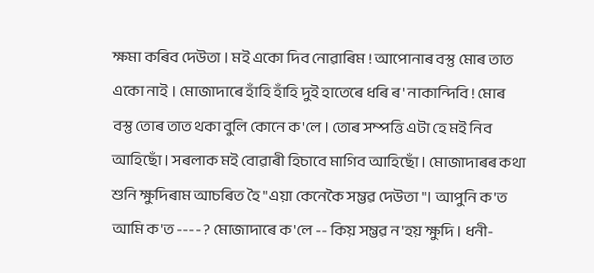ক্ষমা কৰিব দেউতা । মই একো দিব নোৱাৰিম ! আপোনাৰ বস্তু মোৰ তাত একো নাই । মোজাদাৰে হাঁহি হাঁহি দুই হাতেৰে ধৰি ৰ' নাকান্দিবি ! মোৰ বস্তু তোৰ তাত থকা বুলি কোনে ক'লে । তোৰ সম্পত্তি এটা হে মই নিব আহিছোঁ । সৰলাক মই বোৱাৰী হিচাবে মাগিব আহিছোঁ । মোজাদাৰৰ কথা শুনি ক্ষুদিৰাম আচৰিত হৈ "এয়া কেনেকৈ সম্ভৱ দেউতা"। আপুনি ক'ত আমি ক'ত ---- ? মোজাদাৰে ক'লে -- কিয় সম্ভৱ ন'হয় ক্ষুদি । ধনী-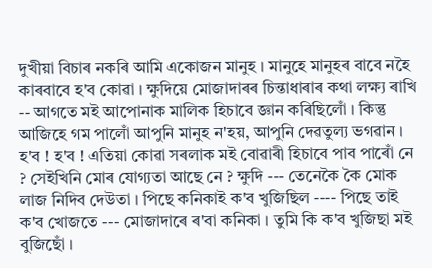দুখীয়া বিচাৰ নকৰি আমি একোজন মানুহ । মানুহে মানুহৰ বাবে নহৈ কাৰবাবে হ'ব কোৱা । ক্ষুদিয়ে মোজাদাৰৰ চিন্তাধাৰাৰ কথা লক্ষ্য ৰাখি -- আগতে মই আপোনাক মালিক হিচাবে জ্ঞান কৰিছিলোঁ । কিন্তু আজিহে গম পালোঁ আপুনি মানুহ ন'হয়, আপুনি দেৱতুল্য ভগৱান । হ'ব ! হ'ব ! এতিয়া কোৱা সৰলাক মই বোৱাৰী হিচাবে পাব পাৰোঁ নে ? সেইখিনি মোৰ যোগ্যতা আছে নে ? ক্ষুদি --- তেনেকৈ কৈ মোক লাজ নিদিব দেউতা । পিছে কনিকাই ক'ব খুজিছিল ---- পিছে তাই
ক'ব খোজতে --- মোজাদাৰে ৰ'বা কনিকা । তুমি কি ক'ব খুজিছা মই বুজিছোঁ ।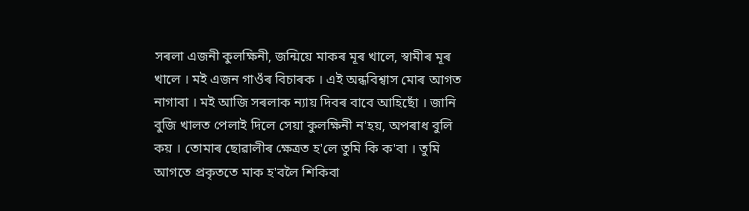সৰলা এজনী কুলক্ষিনী, জন্মিয়ে মাকৰ মূৰ খালে, স্বামীৰ মূৰ খালে । মই এজন গাওঁৰ বিচাৰক । এই অন্ধবিশ্বাস মোৰ আগত নাগাবা । মই আজি সৰলাক ন্যায় দিবৰ বাবে আহিছোঁ । জানি বুজি খালত পেলাই দিলে সেয়া কুলক্ষিনী ন'হয়, অপৰাধ বুলি কয় । তোমাৰ ছোৱালীৰ ক্ষেত্ৰত হ'লে তুমি কি ক'বা । তুমি আগতে প্ৰকৃততে মাক হ'বলৈ শিকিবা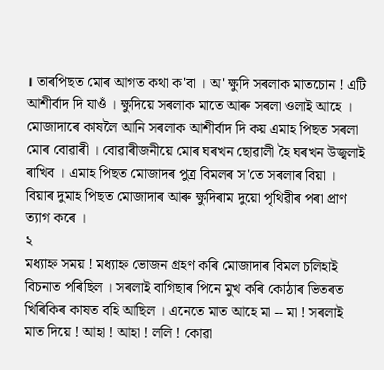। তাৰপিছত মোৰ আগত কথা ক'বা । অ' ক্ষুদি সৰলাক মাতচোন ! এটি আশীৰ্বাদ দি যাওঁ । ক্ষুদিয়ে সৰলাক মাতে আৰু সৰলা ওলাই আহে । মোজাদাৰে কাষলৈ আনি সৰলাক আশীৰ্বাদ দি কয় এমাহ পিছত সৰলা মোৰ বোৱাৰী । বোৱাৰীজনীয়ে মোৰ ঘৰখন ছোৱালী হৈ ঘৰখন উজ্বলাই ৰাখিব । এমাহ পিছত মোজাদৰ পুত্ৰ বিমলৰ স'তে সৰলাৰ বিয়া । বিয়াৰ দুমাহ পিছত মোজাদাৰ আৰু ক্ষুদিৰাম দুয়ো পৃথিৱীৰ পৰা প্ৰাণ ত্যাগ কৰে ।
২
মধ্যাহ্ন সময় ! মধ্যাহ্ন ভোজন গ্ৰহণ কৰি মোজাদাৰ বিমল চলিহাই বিচনাত পৰিছিল । সৰলাই বাগিছাৰ পিনে মুখ কৰি কোঠাৰ ভিতৰত খিৰিকিৰ কাষত বহি আছিল । এনেতে মাত আহে মা -- মা ! সৰলাই মাত দিয়ে ! আহা ! আহা ! ললি ! কোৱা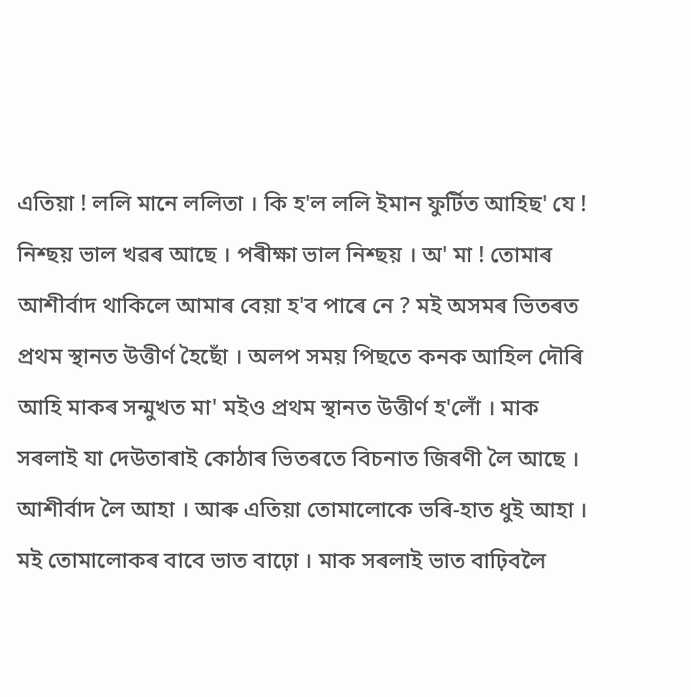এতিয়া ! ললি মানে ললিতা । কি হ'ল ললি ইমান ফুৰ্টিত আহিছ' যে ! নিশ্ছয় ভাল খৱৰ আছে । পৰীক্ষা ভাল নিশ্ছয় । অ' মা ! তোমাৰ আশীৰ্বাদ থাকিলে আমাৰ বেয়া হ'ব পাৰে নে ? মই অসমৰ ভিতৰত প্ৰথম স্থানত উত্তীৰ্ণ হৈছোঁ । অলপ সময় পিছতে কনক আহিল দৌৰি আহি মাকৰ সন্মুখত মা' মইও প্ৰথম স্থানত উত্তীৰ্ণ হ'লোঁ । মাক সৰলাই যা দেউতাৰাই কোঠাৰ ভিতৰতে বিচনাত জিৰণী লৈ আছে । আশীৰ্বাদ লৈ আহা । আৰু এতিয়া তোমালোকে ভৰি-হাত ধুই আহা । মই তোমালোকৰ বাবে ভাত বাঢ়ো । মাক সৰলাই ভাত বাঢ়িবলৈ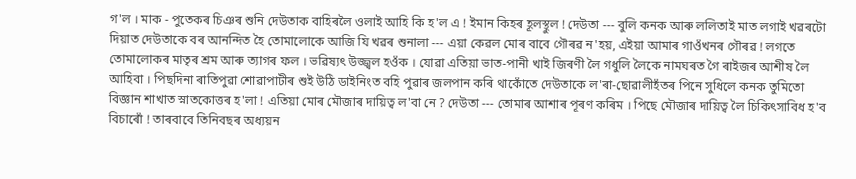গ'ল । মাক - পুতেকৰ চিঞৰ শুনি দেউতাক বাহিৰলৈ ওলাই আহি কি হ'ল এ ! ইমান কিহৰ হূলস্থুল ! দেউতা --- বুলি কনক আৰু ললিতাই মাত লগাই খৱৰটো দিয়াত দেউতাকে বৰ আনন্দিত হৈ তোমালোকে আজি যি খৱৰ শুনালা --- এয়া কেৱল মোৰ বাবে গৌৰৱ ন'হয়, এইয়া আমাৰ গাওঁখনৰ গৌৰৱ ! লগতে তোমালোকৰ মাতৃৰ শ্ৰম আৰু ত্যাগৰ ফল । ভৱিষ্যৎ উজ্জ্বল হওঁক । যোৱা এতিয়া ভাত-পানী খাই জিৰণী লৈ গধুলি লৈকে নামঘৰত গৈ ৰাইজৰ আশীষ লৈ আহিবা । পিছদিনা ৰাতিপুৱা শোৱাপাটীৰ শুই উঠি ডাইনিংত বহি পুৱাৰ জলপান কৰি থাকোঁতে দেউতাকে ল'ৰা-ছোৱালীহঁতৰ পিনে সুধিলে কনক তুমিতো বিজ্ঞান শাখাত স্নাতকোত্তৰ হ'লা ! এতিয়া মোৰ মৌজাৰ দায়িত্ব ল'বা নে ? দেউতা --- তোমাৰ আশাৰ পূৰণ কৰিম । পিছে মৌজাৰ দায়িত্ব লৈ চিকিৎসাবিধ হ'ব বিচাৰোঁ ! তাৰবাবে তিনিবছৰ অধ্যয়ন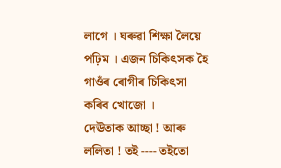লাগে । ঘৰুৱা শিক্ষা লৈয়ে পঢ়িম । এজন চিকিৎসক হৈ গাওঁৰ ৰোগীৰ চিকিৎসা কৰিব খোজো ।
দেঊতাক আচ্ছা ! আৰু ললিতা ! তই ---- তইতো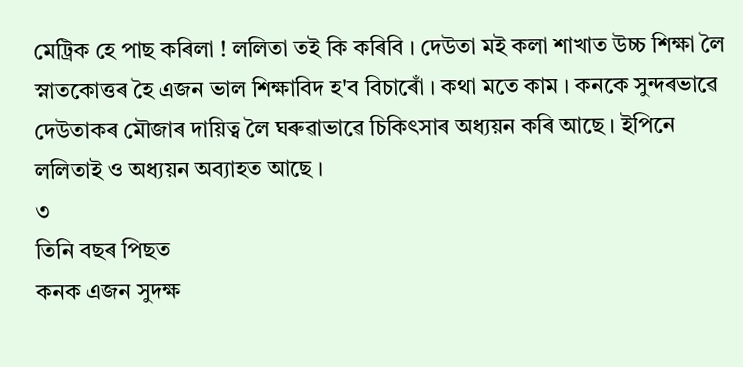মেট্ৰিক হে পাছ কৰিলা ! ললিতা তই কি কৰিবি । দেউতা মই কলা শাখাত উচ্চ শিক্ষা লৈ স্নাতকোত্তৰ হৈ এজন ভাল শিক্ষাবিদ হ'ব বিচাৰোঁ । কথা মতে কাম । কনকে সুন্দৰভাৱে দেউতাকৰ মৌজাৰ দায়িত্ব লৈ ঘৰুৱাভাৱে চিকিৎসাৰ অধ্যয়ন কৰি আছে । ইপিনে ললিতাই ও অধ্যয়ন অব্যাহত আছে ।
৩
তিনি বছৰ পিছত
কনক এজন সুদক্ষ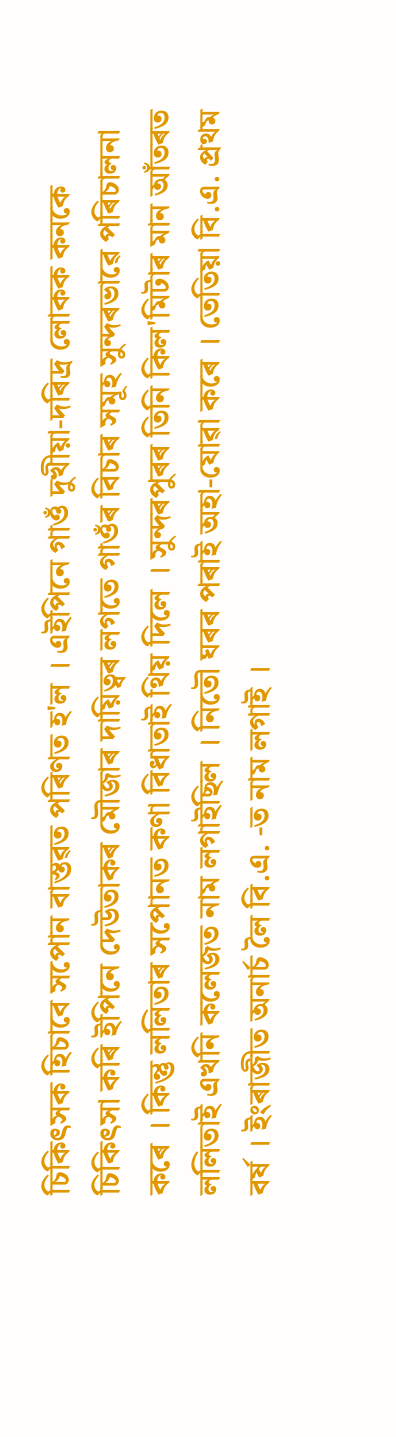চিকিৎসক হিচাবে সপোন বাস্তৱত পৰিণত হ'ল । এইপিনে গাওঁ দুখীয়া-দৰিদ্ৰ লোকক কনকে চিকিৎসা কৰি ইপিনে দেউতাকৰ মৌজাৰ দায়িত্বৰ লগতে গাওঁৰ বিচাৰ সমূহ সুন্দৰভাৱে পৰিচালনা কৰে । কিন্তু ললিতাৰ সপোনত কণা বিধাতাই থিয় দিলে । সুন্দৰপুৰৰ তিনি কিল'মিটাৰ মান আঁতৰত ললিতাই এখনি কলেজত নাম লগাইছিল । নিতৌ ঘৰৰ পৰাই অহা-যোৱা কৰে । তেতিয়া বি.এ. প্ৰথম বৰ্ষ । ইংৰাজীত অনাৰ্চ লৈ বি.এ. -ত নাম লগাই ।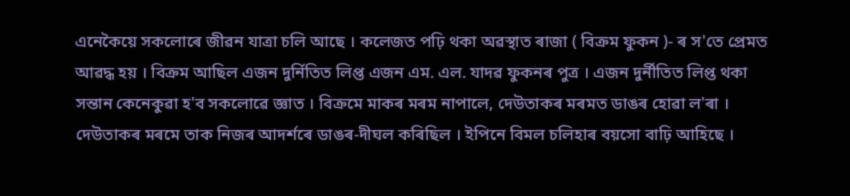এনেকৈয়ে সকলোৰে জীৱন যাত্ৰা চলি আছে । কলেজত পঢ়ি থকা অৱস্থাত ৰাজা ( বিক্ৰম ফুকন )- ৰ স'তে প্ৰেমত আৱদ্ধ হয় । বিক্ৰম আছিল এজন দুৰ্নিতিত লিপ্ত এজন এম. এল. যাদৱ ফুকনৰ পুত্ৰ । এজন দুৰ্নীতিত লিপ্ত থকা সন্তান কেনেকুৱা হ'ব সকলোৱে জ্ঞাত । বিক্ৰমে মাকৰ মৰম নাপালে, দেউতাকৰ মৰমত ডাঙৰ হোৱা ল'ৰা । দেউতাকৰ মৰমে তাক নিজৰ আদৰ্শৰে ডাঙৰ-দীঘল কৰিছিল । ইপিনে বিমল চলিহাৰ বয়সো বাঢ়ি আহিছে ।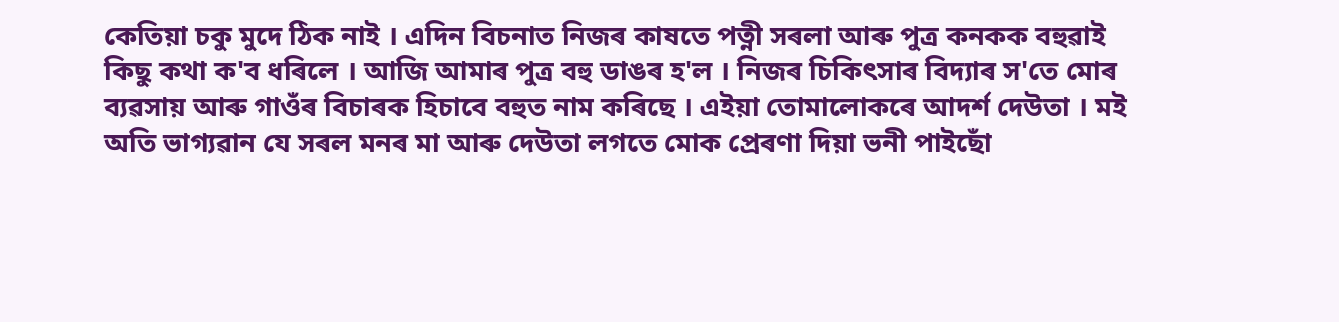কেতিয়া চকু মুদে ঠিক নাই । এদিন বিচনাত নিজৰ কাষতে পত্নী সৰলা আৰু পুত্ৰ কনকক বহুৱাই কিছু কথা ক'ব ধৰিলে । আজি আমাৰ পুত্ৰ বহু ডাঙৰ হ'ল । নিজৰ চিকিৎসাৰ বিদ্যাৰ স'তে মোৰ ব্যৱসায় আৰু গাওঁৰ বিচাৰক হিচাবে বহুত নাম কৰিছে । এইয়া তোমালোকৰে আদৰ্শ দেউতা । মই অতি ভাগ্যৱান যে সৰল মনৰ মা আৰু দেউতা লগতে মোক প্ৰেৰণা দিয়া ভনী পাইছোঁ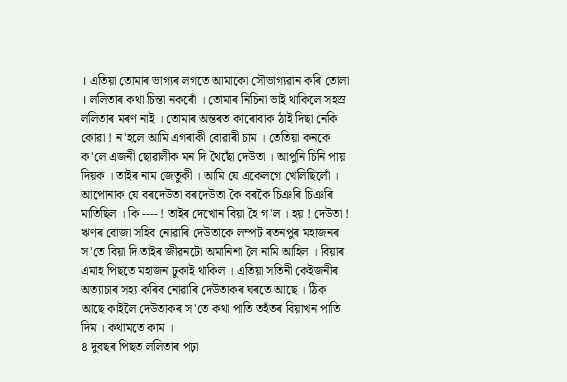। এতিয়া তোমাৰ ভাগ্যৰ লগতে আমাকো সৌভাগ্যৱান কৰি তোলা । ললিতাৰ কথা চিন্তা নকৰোঁ । তোমাৰ নিচিনা ভাই থাকিলে সহস্ৰ ললিতাৰ মৰণ নাই । তোমাৰ অন্তৰত কাৰোবাক ঠাই দিছা নেকি কোৱা ! ন'হলে আমি এগৰাকী বোৱাৰী চাম । তেতিয়া কনকে ক'লে এজনী ছোৱালীক মন দি থৈছোঁ দেউতা । আপুনি চিনি পায় দিয়ক । তাইৰ নাম জেতুকী । আমি যে একেলগে খেলিছিলোঁ । আপোনাক যে বৰদেউতা বৰদেউতা কৈ বৰকৈ চিঞৰি চিঞৰি মাতিছিল । কি ---- ! তাইৰ দেখোন বিয়া হৈ গ'ল । হয় ! দেউতা ! ঋণৰ বোজা সহিব নোৱাৰি দেউতাকে লম্পট ৰতনপুৰ মহাজনৰ স'তে বিয়া দি তাইৰ জীৱনটো অমানিশা লৈ নামি আহিল । বিয়াৰ এমাহ পিছতে মহাজন ঢুকাই থাকিল । এতিয়া সতিনী কেইজনীৰ অত্যাচাৰ সহ্য কৰিব নোৱাৰি দেউতাকৰ ঘৰতে আছে । ঠিক আছে কাইলৈ দেউতাকৰ স'তে কথা পাতি তহঁতৰ বিয়াখন পাতি দিম । কথামতে কাম ।
৪ দুবছৰ পিছত ললিতাৰ পঢ়া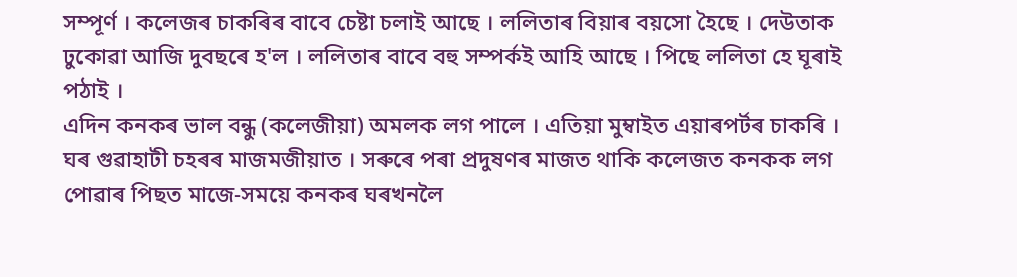সম্পূৰ্ণ । কলেজৰ চাকৰিৰ বাবে চেষ্টা চলাই আছে । ললিতাৰ বিয়াৰ বয়সো হৈছে । দেউতাক ঢুকোৱা আজি দুবছৰে হ'ল । ললিতাৰ বাবে বহু সম্পৰ্কই আহি আছে । পিছে ললিতা হে ঘূৰাই পঠাই ।
এদিন কনকৰ ভাল বন্ধু (কলেজীয়া) অমলক লগ পালে । এতিয়া মুম্বাইত এয়াৰপৰ্টৰ চাকৰি । ঘৰ গুৱাহাটী চহৰৰ মাজমজীয়াত । সৰুৰে পৰা প্ৰদুষণৰ মাজত থাকি কলেজত কনকক লগ পোৱাৰ পিছত মাজে-সময়ে কনকৰ ঘৰখনলৈ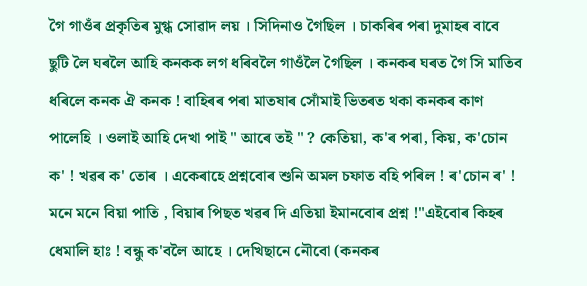গৈ গাওঁৰ প্ৰকৃতিৰ মুগ্ধ সোৱাদ লয় । সিদিনাও গৈছিল । চাকৰিৰ পৰা দুমাহৰ বাবে ছুটি লৈ ঘৰলৈ আহি কনকক লগ ধৰিবলৈ গাওঁলৈ গৈছিল । কনকৰ ঘৰত গৈ সি মাতিব ধৰিলে কনক ঐ কনক ! বাহিৰৰ পৰা মাতষাৰ সোঁমাই ভিতৰত থকা কনকৰ কাণ পালেহি । ওলাই আহি দেখা পাই " আৰে তই " ? কেতিয়া, ক'ৰ পৰা, কিয়, ক'চোন ক' ! খৱৰ ক' তোৰ । একেৰাহে প্ৰশ্নবোৰ শুনি অমল চফাত বহি পৰিল ! ৰ'চোন ৰ' ! মনে মনে বিয়া পাতি , বিয়াৰ পিছত খৱৰ দি এতিয়া ইমানবোৰ প্ৰশ্ন !"এইবোৰ কিহৰ ধেমালি হাঃ ! বন্ধু ক'বলৈ আহে । দেখিছানে নৌবো (কনকৰ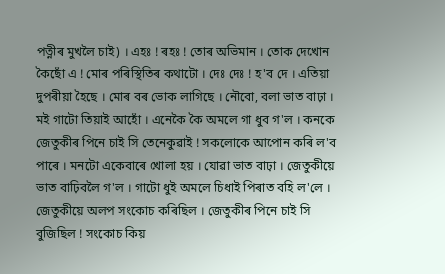পত্নীৰ মুখলৈ চাই) । এহঃ ! ৰহঃ ! তোৰ অভিমান । তোক দেখোন কৈছোঁ এ ! মোৰ পৰিস্থিতিৰ কথাটো । দেঃ দেঃ ! হ'ব দে । এতিয়া দুপৰীয়া হৈছে । মোৰ বৰ ভোক লাগিছে । নৌবো, বলা ভাত বাঢ়া । মই গাটো তিয়াই আহোঁ । এনেকৈ কৈ অমলে গা ধুব গ'ল । কনকে জেতুকীৰ পিনে চাই সি তেনেকুৱাই ! সকলোকে আপোন কৰি ল'ব পাৰে । মনটো একেবাৰে খোলা হয় । যোৱা ভাত বাঢ়া । জেতুকীয়ে ভাত বাঢ়িবলৈ গ'ল । গাটো ধুই অমলে চিধাই পিৰাত বহি ল'লে । জেতুকীয়ে অলপ সংকোচ কৰিছিল । জেতুকীৰ পিনে চাই সি বুজিছিল ! সংকোচ কিয়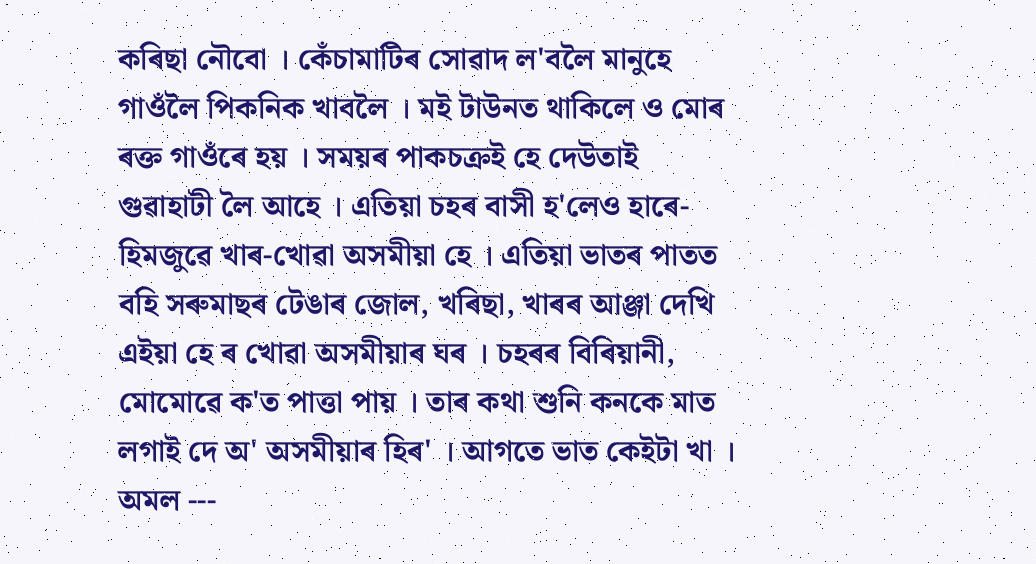কৰিছা নৌবো । কেঁচামাটিৰ সোৱাদ ল'বলৈ মানুহে গাওঁলৈ পিকনিক খাবলৈ । মই টাউনত থাকিলে ও মোৰ ৰক্ত গাওঁৰে হয় । সময়ৰ পাকচক্ৰই হে দেউতাই গুৱাহাটী লৈ আহে । এতিয়া চহৰ বাসী হ'লেও হাৰে-হিমজুৱে খাৰ-খোৱা অসমীয়া হে । এতিয়া ভাতৰ পাতত বহি সৰুমাছৰ টেঙাৰ জোল, খৰিছা, খাৰৰ আঞ্জা দেখি এইয়া হে ৰ খোৱা অসমীয়াৰ ঘৰ । চহৰৰ বিৰিয়ানী, মোমোৱে ক'ত পাত্তা পায় । তাৰ কথা শুনি কনকে মাত লগাই দে অ' অসমীয়াৰ হিৰ' । আগতে ভাত কেইটা খা । অমল ---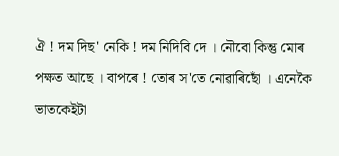ঐ ! দম দিছ' নেকি ! দম নিদিবি দে । নৌবো কিন্তু মোৰ পক্ষত আছে । বাপৰে ! তোৰ স'তে নোৱাৰিছোঁ । এনেকৈ ভাতকেইটা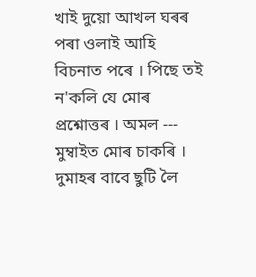খাই দুয়ো আখল ঘৰৰ পৰা ওলাই আহি বিচনাত পৰে । পিছে তই ন'কলি যে মোৰ প্ৰশ্নোত্তৰ । অমল --- মুম্বাইত মোৰ চাকৰি । দুমাহৰ বাবে ছুটি লৈ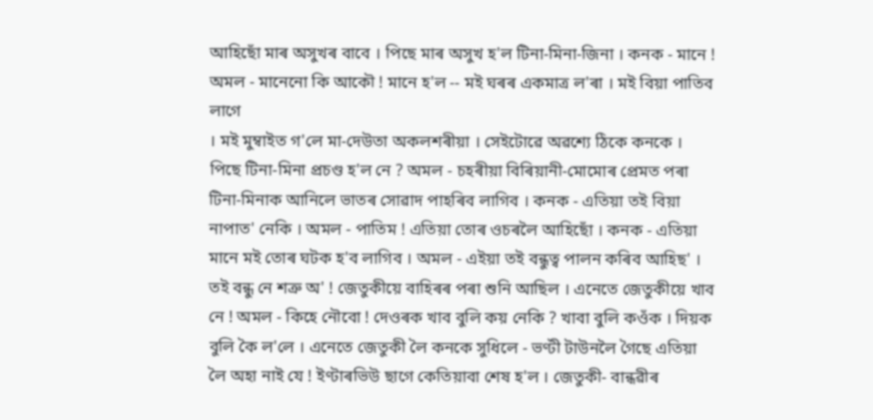আহিছোঁ মাৰ অসুখৰ বাবে । পিছে মাৰ অসুখ হ'ল টিনা-মিনা-জিনা । কনক - মানে ! অমল - মানেনো কি আকৌ ! মানে হ'ল -- মই ঘৰৰ একমাত্ৰ ল'ৰা । মই বিয়া পাতিব লাগে
। মই মুম্বাইত গ'লে মা-দেউতা অকলশৰীয়া । সেইটোৱে অৱশ্যে ঠিকে কনকে । পিছে টিনা-মিনা প্ৰচণ্ড হ'ল নে ? অমল - চহৰীয়া বিৰিয়ানী-মোমোৰ প্ৰেমত পৰা টিনা-মিনাক আনিলে ভাতৰ সোৱাদ পাহৰিব লাগিব । কনক - এতিয়া তই বিয়া নাপাত' নেকি । অমল - পাতিম ! এতিয়া তোৰ ওচৰলৈ আহিছোঁ । কনক - এতিয়া মানে মই তোৰ ঘটক হ'ব লাগিব । অমল - এইয়া তই বন্ধুত্ব পালন কৰিব আহিছ' । তই বন্ধু নে শত্ৰু অ' ! জেতুকীয়ে বাহিৰৰ পৰা শুনি আছিল । এনেতে জেতুকীয়ে খাব নে ! অমল - কিহে নৌবো ! দেওৰক খাব বুলি কয় নেকি ? খাবা বুলি কওঁক । দিয়ক বুলি কৈ ল'লে । এনেতে জেতুকী লৈ কনকে সুধিলে - ভণ্টী টাউনলৈ গৈছে এতিয়া লৈ অহা নাই যে ! ইণ্টাৰভিউ ছাগে কেতিয়াবা শেষ হ'ল । জেতুকী- বান্ধৱীৰ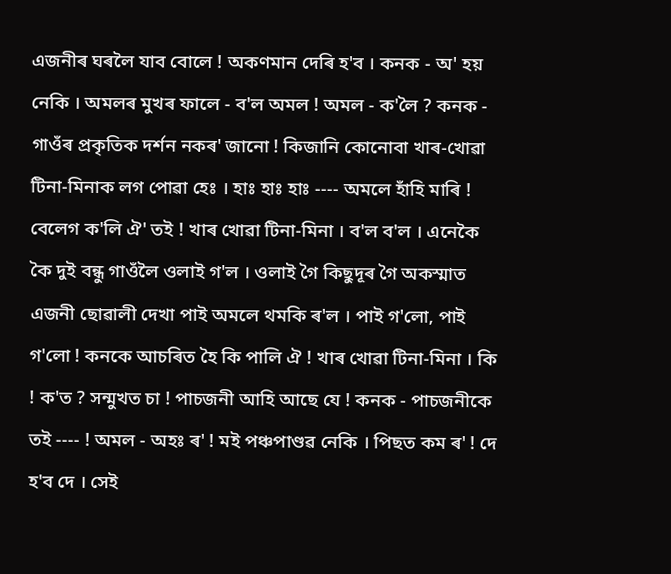এজনীৰ ঘৰলৈ যাব বোলে ! অকণমান দেৰি হ'ব । কনক - অ' হয় নেকি । অমলৰ মুখৰ ফালে - ব'ল অমল ! অমল - ক'লৈ ? কনক - গাওঁৰ প্ৰকৃতিক দৰ্শন নকৰ' জানো ! কিজানি কোনোবা খাৰ-খোৱা টিনা-মিনাক লগ পোৱা হেঃ । হাঃ হাঃ হাঃ ---- অমলে হাঁহি মাৰি ! বেলেগ ক'লি ঐ' তই ! খাৰ খোৱা টিনা-মিনা । ব'ল ব'ল । এনেকৈ কৈ দুই বন্ধু গাওঁলৈ ওলাই গ'ল । ওলাই গৈ কিছুদূৰ গৈ অকস্মাত এজনী ছোৱালী দেখা পাই অমলে থমকি ৰ'ল । পাই গ'লো, পাই গ'লো ! কনকে আচৰিত হৈ কি পালি ঐ ! খাৰ খোৱা টিনা-মিনা । কি ! ক'ত ? সন্মুখত চা ! পাচজনী আহি আছে যে ! কনক - পাচজনীকে তই ---- ! অমল - অহঃ ৰ' ! মই পঞ্চপাণ্ডৱ নেকি । পিছত কম ৰ' ! দে হ'ব দে । সেই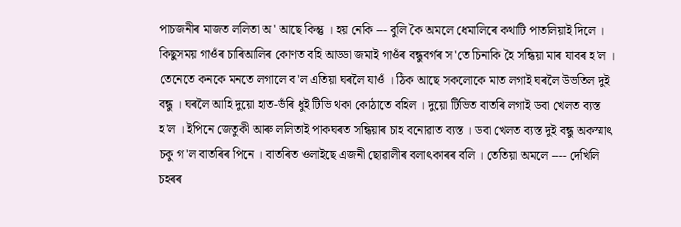পাচজনীৰ মাজত ললিতা অ' আছে কিন্তু । হয় নেকি --- বুলি কৈ অমলে ধেমালিৰে কথাটি পাতলিয়াই দিলে । কিছুসময় গাওঁৰ চাৰিআলিৰ কোণত বহি আড্ডা জমাই গাওঁৰ বন্ধুবৰ্গৰ স'তে চিনাকি হৈ সন্ধিয়া মাৰ যাবৰ হ'ল । তেনেতে কনকে মনতে লগালে ব'ল এতিয়া ঘৰলৈ যাওঁ । ঠিক আছে সকলোকে মাত লগাই ঘৰলৈ উভতিল দুই বন্ধু । ঘৰলৈ আহি দুয়ো হাত-ভঁৰি ধুই টিভি থকা কোঠাতে বহিল । দুয়ো টিভিত বাতৰি লগাই ডবা খেলত ব্যস্ত হ'ল । ইপিনে জেতুকী আৰু ললিতাই পাকঘৰত সন্ধিয়াৰ চাহ বনোৱাত ব্যস্ত । ডবা খেলত ব্যস্ত দুই বন্ধু অকস্মাৎ চকু গ'ল বাতৰিৰ পিনে । বাতৰিত ওলাইছে এজনী ছোৱালীৰ বলাৎকাৰৰ বলি । তেতিয়া অমলে ---- দেখিলি চহৰৰ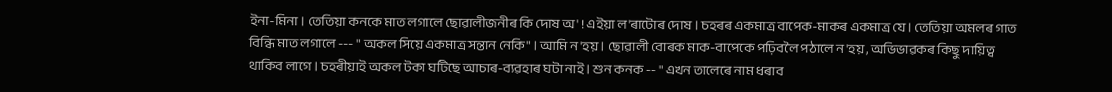ইনা-মিনা । তেতিয়া কনকে মাত লগালে ছোৱালীজনীৰ কি দোষ অ' ! এইয়া ল'ৰাটোৰ দোষ । চহৰৰ একমাত্ৰ বাপেক-মাকৰ একমাত্ৰ যে । তেতিয়া অমলৰ গাত বিন্ধি মাত লগালে --- " অকল সিয়ে একমাত্ৰ সন্তান নেকি" । আমি ন'হয় । ছোৱালী বোৰক মাক-বাপেকে পঢ়িবলৈ পঠালে ন'হয় , অভিভাৱকৰ কিছু দায়িত্ব থাকিব লাগে । চহৰীয়াই অকল টকা ঘটিছে আচাৰ-ব্যৱহাৰ ঘটা নাই । শুন কনক -- " এখন তালেৰে নাম ধৰাব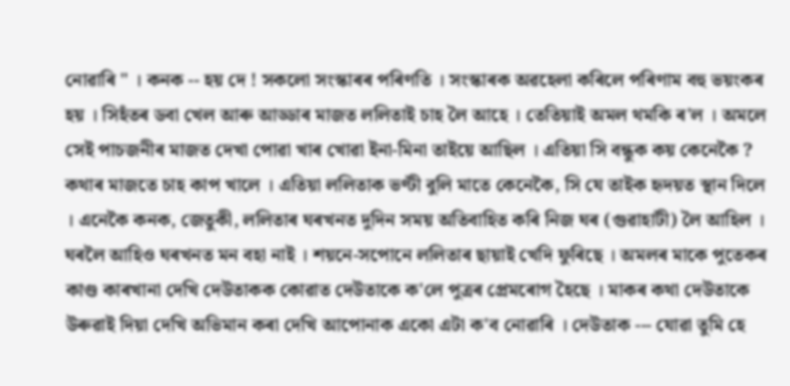নোৱাৰি " । কনক -- হয় দে ! সকলো সংস্কাৰৰ পৰিণতি । সংস্কাৰক অৱহেলা কৰিলে পৰিণাম বহু ভয়ংকৰ হয় । সিহঁতৰ ডবা খেল আৰু আড্ডাৰ মাজত ললিতাই চাহ লৈ আহে । তেতিয়াই অমল থমকি ৰ'ল । অমলে সেই পাচজনীৰ মাজত দেখা পোৱা খাৰ খোৱা ইনা-মিনা তাইয়ে আছিল । এতিয়া সি বন্ধুক কয় কেনেকৈ ? কথাৰ মাজতে চাহ কাপ খালে । এতিয়া ললিতাক ভণ্টী বুলি মাতে কেনেকৈ, সি যে তাইক হৃদয়ত স্থান দিলে । এনেকৈ কনক, জেতুকী, ললিতাৰ ঘৰখনত দুদিন সময় অতিবাহিত কৰি নিজ ঘৰ (গুৱাহাটী) লৈ আহিল । ঘৰলৈ আহিও ঘৰখনত মন বহা নাই । শয়নে-সপোনে ললিতাৰ ছায়াই খেদি ফুৰিছে । অমলৰ মাকে পুতেকৰ কাণ্ড কাৰখানা দেখি দেউতাকক কোৱাত দেউতাকে ক'লে পুত্ৰৰ প্ৰেমৰোগ হৈছে । মাকৰ কথা দেউতাকে উৰুৱাই দিয়া দেখি অভিমান কৰা দেখি আপোনাক একো এটা ক'ব নোৱাৰি । দেউতাক --- যোৱা তুমি হে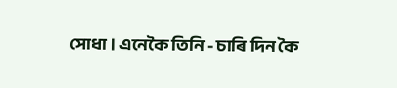সোধা । এনেকৈ তিনি - চাৰি দিন কৈ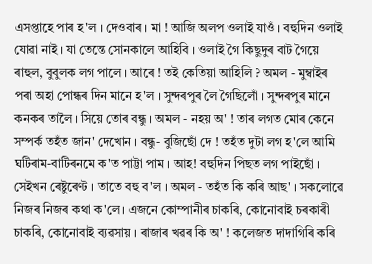এসপ্তাহে পাৰ হ'ল । দেওবাৰ । মা ! আজি অলপ ওলাই যাওঁ । বহুদিন ওলাই যোৱা নাই । যা তেন্তে সোনকালে আহিবি । ওলাই গৈ কিছুদুৰ বাট গৈয়ে ৰাহুল, বুবুলক লগ পালে । আৰে ! তই কেতিয়া আহিলি ? অমল - মুম্বাইৰ পৰা অহা পোন্ধৰ দিন মানে হ'ল । সুন্দৰপুৰ লৈ গৈছিলোঁ । সুন্দৰপুৰ মানে কনকৰ তালৈ । সিয়ে তোৰ বন্ধু । অমল - নহয় অ' ! তাৰ লগত মোৰ কেনে সম্পৰ্ক তহঁত জান' দেখোন । বন্ধু- বুজিছোঁ দে ! তহঁত দুটা লগ হ'লে আমি ঘটিৰাম-বাটিৰনমে ক'ত পাট্টা পাম । আহ! বহুদিন পিছত লগ পাইছোঁ । সেইখন ৰেষ্টুৰেণ্ট । তাতে বহু ব'ল । অমল - তহঁত কি কৰি আছ' । সকলোৱে নিজৰ নিজৰ কথা ক'লে। এজনে কোম্পানীৰ চাকৰি, কোনোবাই চৰকাৰী চাকৰি, কোনোবাই ব্যৱসায় । ৰাজাৰ খৱৰ কি অ' ! কলেজত দাদাগিৰি কৰি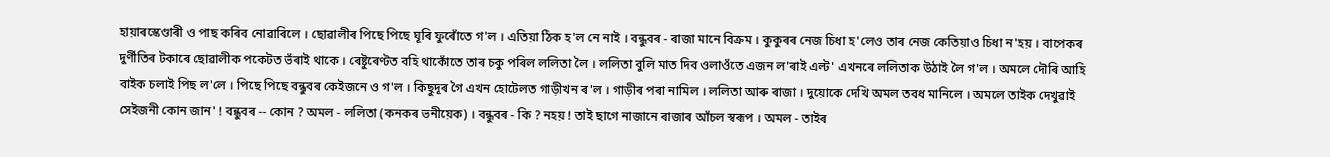হায়াৰস্কেণ্ডাৰী ও পাছ কৰিব নোৱাৰিলে । ছোৱালীৰ পিছে পিছে ঘূৰি ফুৰোঁতে গ'ল । এতিয়া ঠিক হ'ল নে নাই । বন্ধুবৰ - ৰাজা মানে বিক্ৰম । কুকুৰৰ নেজ চিধা হ'লেও তাৰ নেজ কেতিয়াও চিধা ন'হয় । বাপেকৰ দুৰ্ণীতিৰ টকাৰে ছোৱালীক পকেটত ভঁৰাই থাকে । ৰেষ্টুৰেণ্টত বহি থাকোঁতে তাৰ চকু পৰিল ললিতা লৈ । ললিতা বুলি মাত দিব ওলাওঁতে এজন ল'ৰাই এল্ট' এখনৰে ললিতাক উঠাই লৈ গ'ল । অমলে দৌৰি আহি বাইক চলাই পিছ ল'লে । পিছে পিছে বন্ধুবৰ কেইজনে ও গ'ল । কিছুদূৰ গৈ এখন হোটেলত গাড়ীখন ৰ'ল । গাড়ীৰ পৰা নামিল । ললিতা আৰু ৰাজা । দুয়োকে দেখি অমল তবধ মানিলে । অমলে তাইক দেখুৱাই সেইজনী কোন জান' ! বন্ধুবৰ -- কোন ? অমল - ললিতা (কনকৰ ভনীয়েক) । বন্ধুবৰ - কি ? নহয় ! তাই ছাগে নাজানে ৰাজাৰ আঁচল স্বৰূপ । অমল - তাইৰ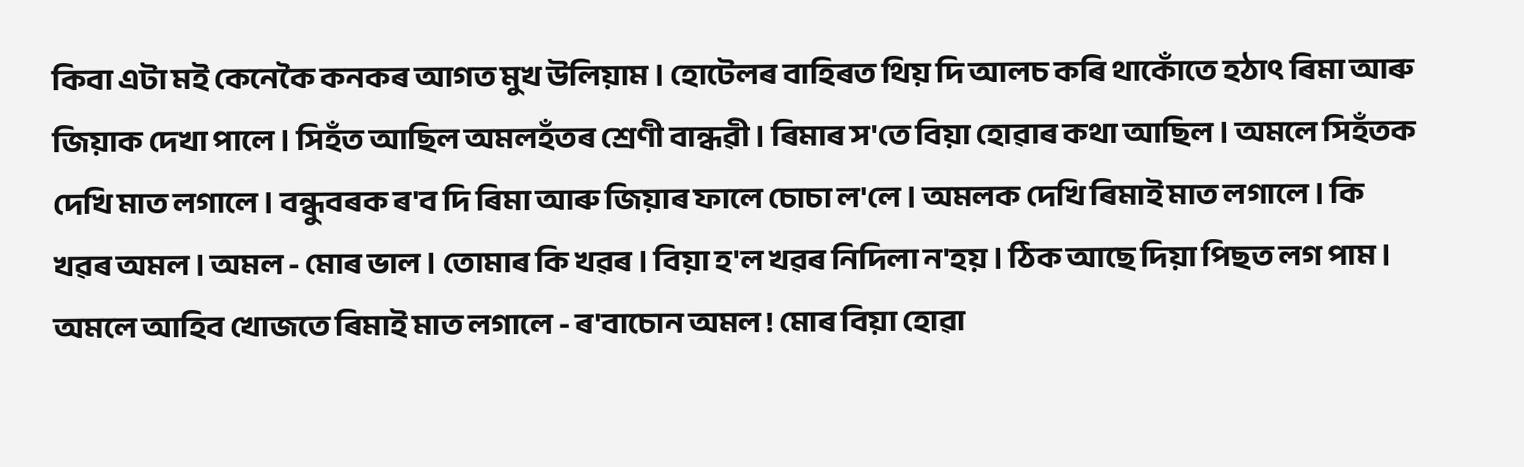কিবা এটা মই কেনেকৈ কনকৰ আগত মুখ উলিয়াম । হোটেলৰ বাহিৰত থিয় দি আলচ কৰি থাকোঁতে হঠাৎ ৰিমা আৰু জিয়াক দেখা পালে । সিহঁত আছিল অমলহঁতৰ শ্ৰেণী বান্ধৱী । ৰিমাৰ স'তে বিয়া হোৱাৰ কথা আছিল । অমলে সিহঁতক দেখি মাত লগালে । বন্ধুবৰক ৰ'ব দি ৰিমা আৰু জিয়াৰ ফালে চোচা ল'লে । অমলক দেখি ৰিমাই মাত লগালে । কি খৱৰ অমল । অমল - মোৰ ভাল । তোমাৰ কি খৱৰ । বিয়া হ'ল খৱৰ নিদিলা ন'হয় । ঠিক আছে দিয়া পিছত লগ পাম । অমলে আহিব খোজতে ৰিমাই মাত লগালে - ৰ'বাচোন অমল ! মোৰ বিয়া হোৱা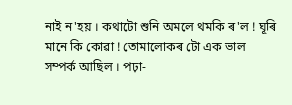নাই ন'হয় । কথাটো শুনি অমলে থমকি ৰ'ল ! ঘূৰি মানে কি কোৱা ! তোমালোকৰ টো এক ভাল সম্পৰ্ক আছিল । পঢ়া-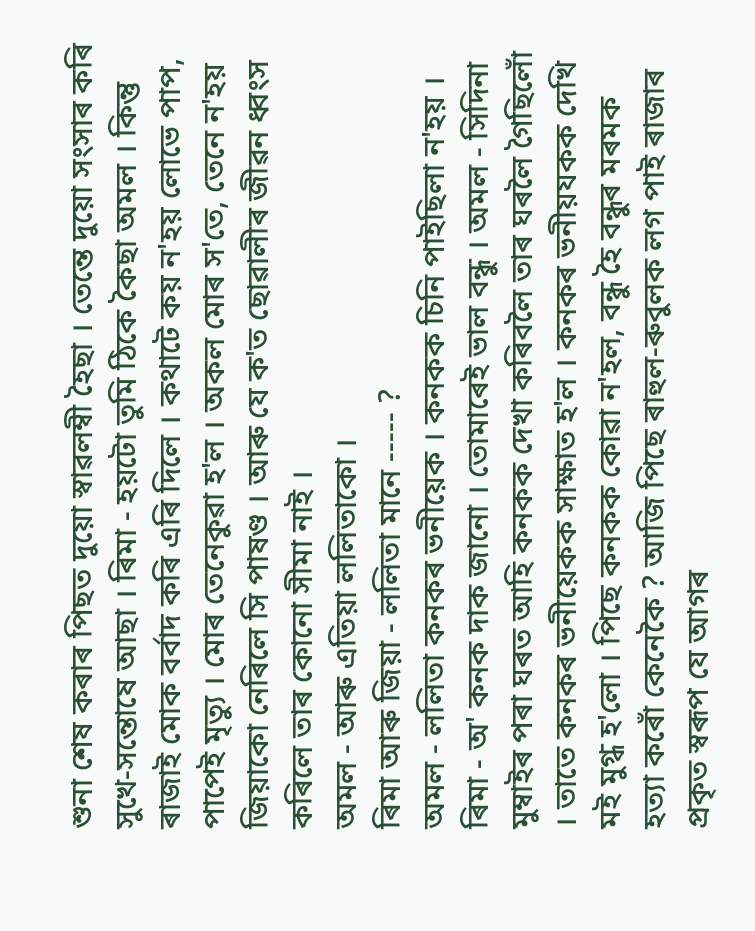শুনা শেষ কৰাৰ পিছত দুয়ো স্বাৱলম্বী হৈছা । তেন্তে দুয়ো সংসাৰ কৰি সুখে-সন্তোষে আছা । ৰিমা - হয়টো তুমি ঠিকে কৈছা অমল । কিন্তু ৰাজাই মোক বৰ্বাদ কৰি এৰি দিলে । কথাটে কয় ন'হয় লোভে পাপ, পাপেই মৃত্যু । মোৰ তেনেকুৱা হ'ল । অকল মোৰ স'তে, তেনে ন'হয় জিয়াকো নেৰিলে সি পাষণ্ড । আৰু যে ক'ত ছোৱালীৰ জীৱন ধ্বংস কৰিলে তাৰ কোনো সীমা নাই ।
অমল - আৰু এতিয়া ললিতাকো ।
ৰিমা আৰু জিয়া - ললিতা মানে ----- ?
অমল - ললিতা কনকৰ ভনীয়েক । কনকক চিনি পাইছিলা ন'হয় । ৰিমা - অ' কনক দাক জানো । তোমাৰেই ভাল বন্ধু । অমল - সিদিনা মুম্বাইৰ পৰা ঘৰত আহি কনকক দেখা কৰিবলৈ তাৰ ঘৰলৈ গৈছিলোঁ । তাতে কনকৰ ভনীয়েকক সাক্ষাত হ'ল । কনকৰ ভনীয়যকক দেখি মই মুগ্ধ হ'লো । পিছে কনকক কোৱা ন'হল, বন্ধু হৈ বন্ধুৰ মৰমক হত্যা কৰোঁ কেনেকৈ ? আজি পিছে ৰাহুল-ৰুবুলক লগ পাই ৰাজাৰ প্ৰকৃত স্বৰূপ যে আগৰ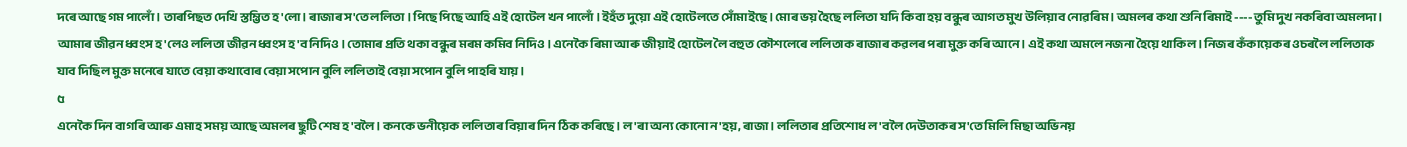দৰে আছে গম পালোঁ । তাৰপিছত দেখি স্তম্ভিত হ'লো । ৰাজাৰ স'তে ললিতা । পিছে পিছে আহি এই হোটেল খন পালোঁ । ইহঁত দুয়ো এই হোটেলতে সোঁমাইছে । মোৰ ভয় হৈছে ললিতা যদি কিবা হয় বন্ধুৰ আগত মুখ উলিয়াব নোৱৰিম । অমলৰ কথা শুনি ৰিমাই ---- তুমি দুখ নকৰিবা অমলদা । আমাৰ জীৱন ধ্বংস হ'লেও ললিতা জীৱন ধ্বংস হ'ব নিদিও । তোমাৰ প্ৰতি থকা বন্ধুৰ মৰম কমিব নিদিও । এনেকৈ ৰিমা আৰু জীয়াই হোটেল লৈ বহুত কৌশলেৰে ললিতাক ৰাজাৰ কৱলৰ পৰা মুক্ত কৰি আনে । এই কথা অমলে নজনা হৈয়ে থাকিল । নিজৰ কঁকায়েকৰ ওচৰলৈ ললিতাক যাব দিছিল মুক্ত মনেৰে যাতে বেয়া কথাবোৰ বেয়া সপোন বুলি ললিতাই বেয়া সপোন বুলি পাহৰি যায় ।
৫
এনেকৈ দিন বাগৰি আৰু এমাহ সময় আছে অমলৰ ছুটি শেষ হ'বলৈ । কনকে ভনীয়েক ললিতাৰ বিয়াৰ দিন ঠিক কৰিছে । ল'ৰা অন্য কোনো ন'হয়, ৰাজা । ললিতাৰ প্ৰতিশোধ ল'বলৈ দেউতাকৰ স'তে মিলি মিছা অভিনয়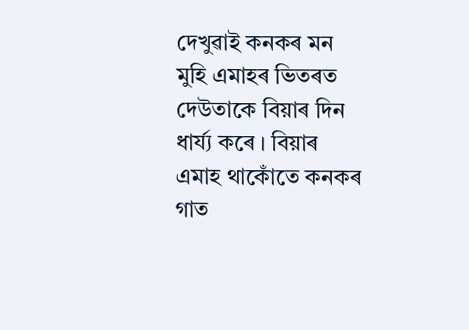দেখুৱাই কনকৰ মন মুহি এমাহৰ ভিতৰত দেউতাকে বিয়াৰ দিন ধাৰ্য্য কৰে । বিয়াৰ এমাহ থাকোঁতে কনকৰ গাত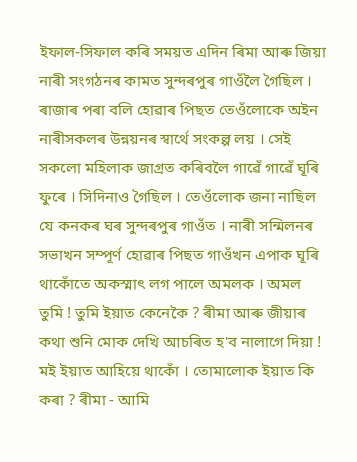ইফাল-সিফাল কৰি সময়ত এদিন ৰিমা আৰু জিয়া নাৰী সংগঠনৰ কামত সুন্দৰপুৰ গাওঁলৈ গৈছিল । ৰাজাৰ পৰা বলি হোৱাৰ পিছত তেওঁলোকে অইন নাৰীসকলৰ উন্নয়নৰ স্বাৰ্থে সংকল্প লয় । সেই সকলো মহিলাক জাগ্ৰত কৰিবলৈ গাৱেঁ গাৱেঁ ঘূৰি ফুৰে । সিদিনাও গৈছিল । তেওঁলোক জনা নাছিল যে কনকৰ ঘৰ সুন্দৰপুৰ গাওঁত । নাৰী সন্মিলনৰ সভাখন সম্পূৰ্ণ হোৱাৰ পিছত গাওঁখন এপাক ঘূৰি থাকোঁতে অকস্মাৎ লগ পালে অমলক । অমল তুমি ! তুমি ইয়াত কেনেকৈ ? ৰীমা আৰু জীয়াৰ কথা শুনি মোক দেখি আচৰিত হ'ব নালাগে দিয়া ! মই ইয়াত আহিয়ে থাকোঁ । তোমালোক ইয়াত কি কৰা ? ৰীমা - আমি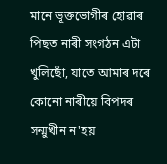মানে ভূক্তভোগীৰ হোৱাৰ পিছত নাৰী সংগঠন এটা খুলিছোঁ, যাতে আমাৰ দৰে কোনো নাৰীয়ে বিপদৰ সন্মুখীন ন'হয়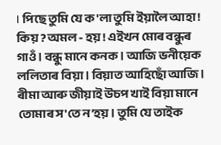। পিছে তুমি যে ক'লা তুমি ইয়ালৈ আহা ! কিয় ? অমল - হয় ! এইখন মোৰ বন্ধুৰ গাওঁ । বন্ধু মানে কনক । আজি ভনীয়েক ললিতাৰ বিয়া । বিয়াত আহিছোঁ আজি । ৰীমা আৰু জীয়াই উচপ খাই বিয়া মানে তোমাৰ স'তে ন'হয় । তুমি যে তাইক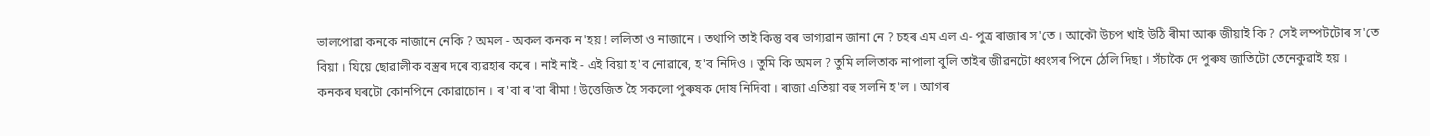ভালপোৱা কনকে নাজানে নেকি ? অমল - অকল কনক ন'হয় ! ললিতা ও নাজানে । তথাপি তাই কিন্তু বৰ ভাগ্যৱান জানা নে ? চহৰ এম এল এ- পুত্ৰ ৰাজাৰ স'তে । আকৌ উচপ খাই উঠি ৰীমা আৰু জীয়াই কি ? সেই লম্পটটোৰ স'তে বিয়া । যিয়ে ছোৱালীক বস্ত্ৰৰ দৰে ব্যৱহাৰ কৰে । নাই নাই - এই বিয়া হ'ব নোৱাৰে, হ'ব নিদিও । তুমি কি অমল ? তুমি ললিতাক নাপালা বুলি তাইৰ জীৱনটো ধ্বংসৰ পিনে ঠেলি দিছা । সঁচাকৈ দে পুৰুষ জাতিটো তেনেকুৱাই হয় । কনকৰ ঘৰটো কোনপিনে কোৱাচোন । ৰ'বা ৰ'বা ৰীমা ! উত্তেজিত হৈ সকলো পুৰুষক দোষ নিদিবা । ৰাজা এতিয়া বহু সলনি হ'ল । আগৰ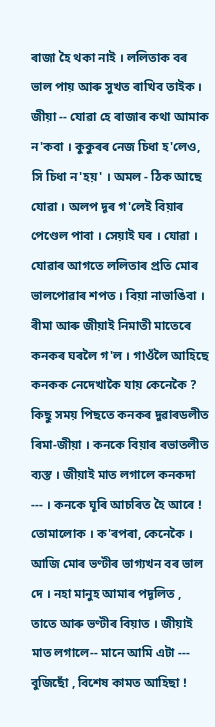ৰাজা হৈ থকা নাই । ললিতাক বৰ ভাল পায় আৰু সুখত ৰাখিব তাইক । জীয়া -- যোৱা হে ৰাজাৰ কথা আমাক ন'কবা । কুকুৰৰ নেজ চিধা হ'লেও, সি চিধা ন'হয়' । অমল - ঠিক আছে যোৱা । অলপ দূৰ গ'লেই বিয়াৰ পেণ্ডেল পাবা । সেয়াই ঘৰ । যোৱা । যোৱাৰ আগতে ললিতাৰ প্ৰতি মোৰ ভালপোৱাৰ শপত । বিয়া নাভাঙিবা । ৰীমা আৰু জীয়াই নিমাতী মাতেৰে কনকৰ ঘৰলৈ গ'ল । গাওঁলৈ আহিছে কনকক নেদেখাকৈ যায় কেনেকৈ ? কিছু সময় পিছতে কনকৰ দুৱাৰডলীত ৰিমা-জীয়া । কনকে বিয়াৰ ৰভাতলীত ব্যস্ত । জীয়াই মাত লগালে কনকদা --- । কনকে ঘূৰি আচৰিত হৈ আৰে ! তোমালোক । ক'ৰপৰা, কেনেকৈ । আজি মোৰ ভণ্টীৰ ভাগ্যখন বৰ ভাল দে । নহা মানুহ আমাৰ পদূলিত , তাতে আৰু ভণ্টীৰ বিয়াত । জীয়াই মাত লগালে-- মানে আমি এটা --- বুজিছোঁ , বিশেষ কামত আহিছা !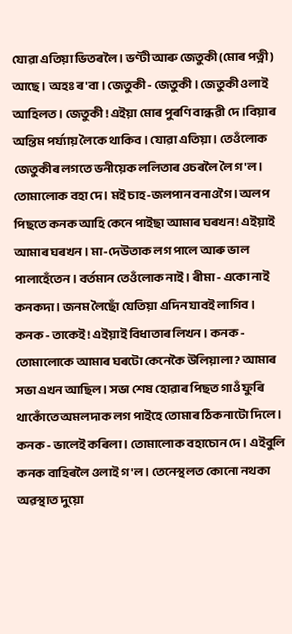যোৱা এতিয়া ভিতৰলৈ । ভণ্টী আৰু জেতুকী(মোৰ পত্নী) আছে । অহঃ ৰ'বা । জেতুকী - জেতুকী । জেতুকী ওলাই আহিলত । জেতুকী ! এইয়া মোৰ পুৰণি বান্ধৱী দে ।বিয়াৰ অন্তিম পৰ্য্যায় লৈকে থাকিব । যোৱা এতিয়া । তেওঁলোক জেতুকীৰ লগতে ভনীয়েক ললিতাৰ ওচৰলৈ লৈ গ'ল । তোমালোক বহা দে । মই চাহ-জলপান বনাওগৈ । অলপ পিছতে কনক আহি কেনে পাইছা আমাৰ ঘৰখন ! এইয়াই আমাৰ ঘৰখন । মা-দেউতাক লগ পালে আৰু ভাল পালাহেঁতেন । বৰ্তমান তেওঁলোক নাই । ৰীমা - একো নাই কনকদা । জনম লৈছোঁ যেতিয়া এদিন যাবই লাগিব । কনক - তাকেই ! এইয়াই বিধাতাৰ লিখন । কনক - তোমালোকে আমাৰ ঘৰটো কেনেকৈ উলিয়ালা ? আমাৰ সভা এখন আছিল । সভা শেষ হোৱাৰ পিছত গাওঁ ফুৰি থাকোঁতে অমলদাক লগ পাইহে তোমাৰ ঠিকনাটো দিলে । কনক - ভালেই কৰিলা । তোমালোক বহাচোন দে । এইবুলি কনক বাহিৰলৈ ওলাই গ'ল । তেনেস্থলত কোনো নথকা অৱস্থাত দুয়ো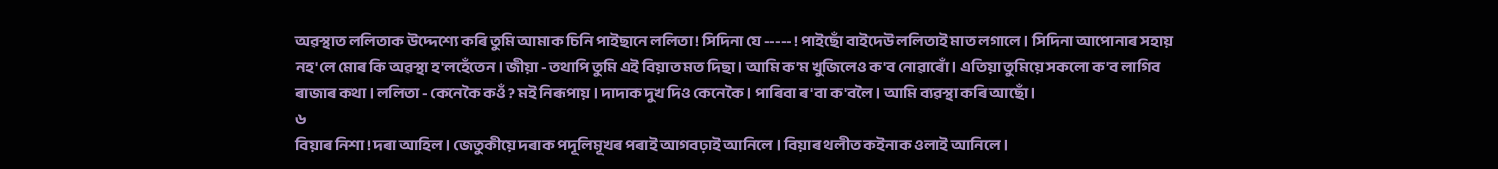অৱস্থাত ললিতাক উদ্দেশ্যে কৰি তুমি আমাক চিনি পাইছানে ললিতা ! সিদিনা যে ----- ! পাইছোঁ বাইদেউ ললিতাই মাত লগালে । সিদিনা আপোনাৰ সহায় নহ'লে মোৰ কি অৱস্থা হ'লহেঁতেন । জীয়া - তথাপি তুমি এই বিয়াত মত দিছা । আমি ক'ম খুজিলেও ক'ব নোৱাৰোঁ । এতিয়া তুমিয়ে সকলো ক'ব লাগিব ৰাজাৰ কথা । ললিতা - কেনেকৈ কওঁ ? মই নিৰূপায় । দাদাক দুখ দিও কেনেকৈ । পাৰিবা ৰ'বা ক'বলৈ । আমি ব্যৱস্থা কৰি আছোঁ ।
৬
বিয়াৰ নিশা ! দৰা আহিল । জেতুকীয়ে দৰাক পদূলিমূখৰ পৰাই আগবঢ়াই আনিলে । বিয়াৰ থলীত কইনাক ওলাই আনিলে ।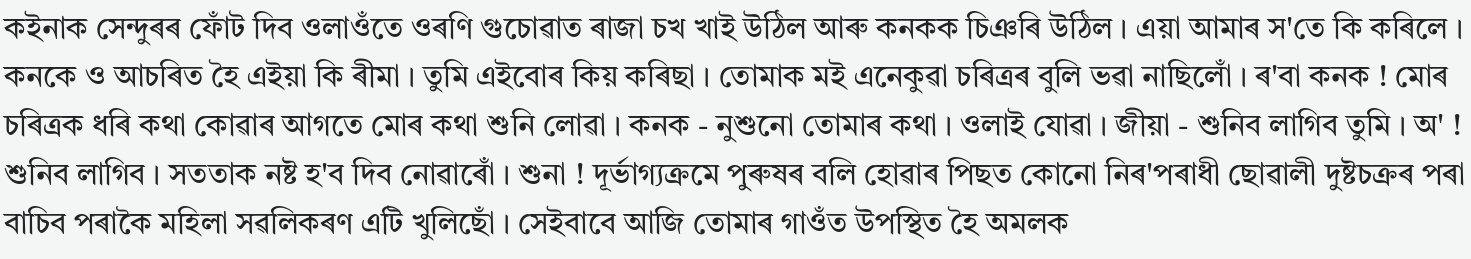কইনাক সেন্দুৰৰ ফোঁট দিব ওলাওঁতে ওৰণি গুচোৱাত ৰাজা চখ খাই উঠিল আৰু কনকক চিঞৰি উঠিল । এয়া আমাৰ স'তে কি কৰিলে । কনকে ও আচৰিত হৈ এইয়া কি ৰীমা । তুমি এইবোৰ কিয় কৰিছা । তোমাক মই এনেকুৱা চৰিত্ৰৰ বুলি ভৱা নাছিলোঁ । ৰ'বা কনক ! মোৰ চৰিত্ৰক ধৰি কথা কোৱাৰ আগতে মোৰ কথা শুনি লোৱা । কনক - নুশুনো তোমাৰ কথা । ওলাই যোৱা । জীয়া - শুনিব লাগিব তুমি । অ' ! শুনিব লাগিব । সততাক নষ্ট হ'ব দিব নোৱাৰোঁ । শুনা ! দূৰ্ভাগ্যক্ৰমে পুৰুষৰ বলি হোৱাৰ পিছত কোনো নিৰ'পৰাধী ছোৱালী দুষ্টচক্ৰৰ পৰা বাচিব পৰাকৈ মহিলা সৱলিকৰণ এটি খুলিছোঁ । সেইবাবে আজি তোমাৰ গাওঁত উপস্থিত হৈ অমলক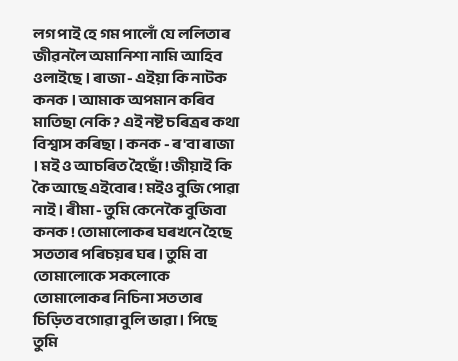লগ পাই হে গম পালোঁ যে ললিতাৰ জীৱনলৈ অমানিশা নামি আহিব ওলাইছে । ৰাজা - এইয়া কি নাটক কনক । আমাক অপমান কৰিব মাতিছা নেকি ? এই নষ্ট চৰিত্ৰৰ কথা বিশ্বাস কৰিছা । কনক - ৰ'বা ৰাজা । মই ও আচৰিত হৈছোঁ ! জীয়াই কি কৈ আছে এইবোৰ ! মইও বুজি পোৱা নাই । ৰীমা - তুমি কেনেকৈ বুজিবা কনক ! তোমালোকৰ ঘৰখনে হৈছে সততাৰ পৰিচয়ৰ ঘৰ । তুমি বা তোমালোকে সকলোকে তোমালোকৰ নিচিনা সততাৰ চিড়িত বগোৱা বুলি ভাৱা । পিছে তুমি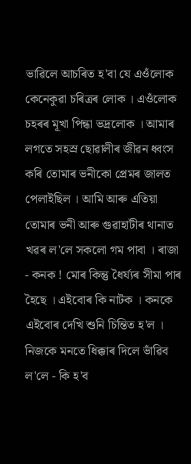ভাৱিলে আচৰিত হ'বা যে এওঁলোক কেনেকুৱা চৰিত্ৰৰ লোক । এওঁলোক চহৰৰ মূখা পিন্ধা ভদ্ৰলোক । আমাৰ লগতে সহস্ৰ ছোৱালীৰ জীৱন ধ্বংস কৰি তোমাৰ ভনীকো প্ৰেমৰ জালত পেলাইছিল । আমি আৰু এতিয়া তোমাৰ ভনী আৰু গুৱাহাটীৰ থানাত খৱৰ ল'লে সকলো গম পাবা । ৰাজা - কনক ! মোৰ কিন্তু ধৈৰ্য্যৰ সীমা পাৰ হৈছে । এইবোৰ কি নাটক । কনকে এইবোৰ দেখি শুনি চিন্তিত হ'ল । নিজকে মনতে ধিক্কাৰ দিলে ভাঁৱিব ল'লে - কি হ'ব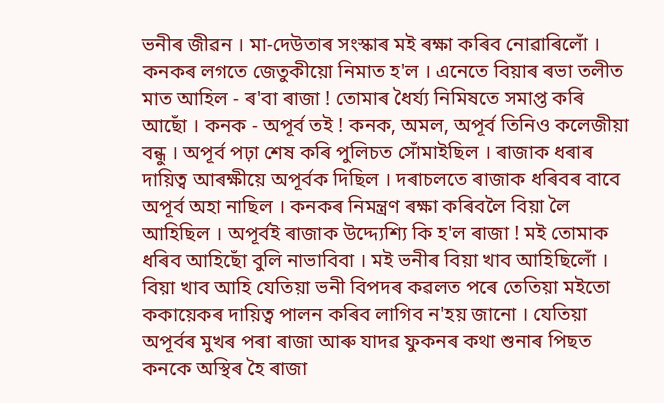ভনীৰ জীৱন । মা-দেউতাৰ সংস্কাৰ মই ৰক্ষা কৰিব নোৱাৰিলোঁ । কনকৰ লগতে জেতুকীয়ো নিমাত হ'ল । এনেতে বিয়াৰ ৰভা তলীত মাত আহিল - ৰ'বা ৰাজা ! তোমাৰ ধৈৰ্য্য নিমিষতে সমাপ্ত কৰি আছোঁ । কনক - অপূৰ্ব তই ! কনক, অমল, অপূৰ্ব তিনিও কলেজীয়া বন্ধু । অপূৰ্ব পঢ়া শেষ কৰি পুলিচত সোঁমাইছিল । ৰাজাক ধৰাৰ দায়িত্ব আৰক্ষীয়ে অপূৰ্বক দিছিল । দৰাচলতে ৰাজাক ধৰিবৰ বাবে অপূৰ্ব অহা নাছিল । কনকৰ নিমন্ত্ৰণ ৰক্ষা কৰিবলৈ বিয়া লৈ আহিছিল । অপূৰ্বই ৰাজাক উদ্দ্যেশ্যি কি হ'ল ৰাজা ! মই তোমাক ধৰিব আহিছোঁ বুলি নাভাবিবা । মই ভনীৰ বিয়া খাব আহিছিলোঁ । বিয়া খাব আহি যেতিয়া ভনী বিপদৰ কৱলত পৰে তেতিয়া মইতো ককায়েকৰ দায়িত্ব পালন কৰিব লাগিব ন'হয় জানো । যেতিয়া অপূৰ্বৰ মুখৰ পৰা ৰাজা আৰু যাদৱ ফুকনৰ কথা শুনাৰ পিছত কনকে অস্থিৰ হৈ ৰাজা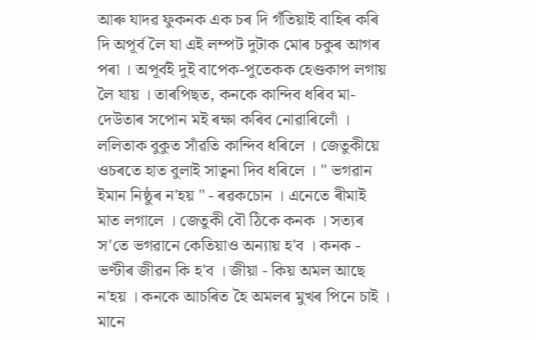আৰু যাদৱ ফুকনক এক চৰ দি গঁতিয়াই বাহিৰ কৰি দি অপূৰ্ব লৈ যা এই লম্পট দুটাক মোৰ চকুৰ আগৰ পৰা । অপূৰ্বই দুই বাপেক-পুতেকক হেণ্ডকাপ লগায় লৈ যায় । তাৰপিছত, কনকে কান্দিব ধৰিব মা-দেউতাৰ সপোন মই ৰক্ষা কৰিব নোৱাৰিলোঁ । ললিতাক বুকুত সাঁৱতি কান্দিব ধৰিলে । জেতুকীয়ে ওচৰতে হাত বুলাই সাত্বনা দিব ধৰিলে । " ভগৱান ইমান নিষ্ঠুৰ ন'হয় " - ৰৱকচোন । এনেতে ৰীমাই মাত লগালে । জেতুকী বৌ ঠিকে কনক । সত্যৰ স'তে ভগৱানে কেতিয়াও অন্যায় হ'ব । কনক - ভণ্টীৰ জীৱন কি হ'ব । জীয়া - কিয় অমল আছে ন'হয় । কনকে আচৰিত হৈ অমলৰ মুখৰ পিনে চাই । মানে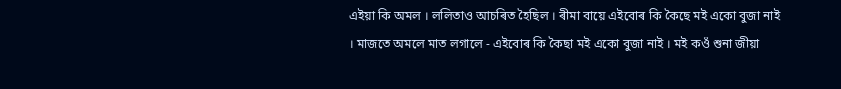এইয়া কি অমল । ললিতাও আচৰিত হৈছিল । ৰীমা বায়ে এইবোৰ কি কৈছে মই একো বুজা নাই । মাজতে অমলে মাত লগালে - এইবোৰ কি কৈছা মই একো বুজা নাই । মই কওঁ শুনা জীয়া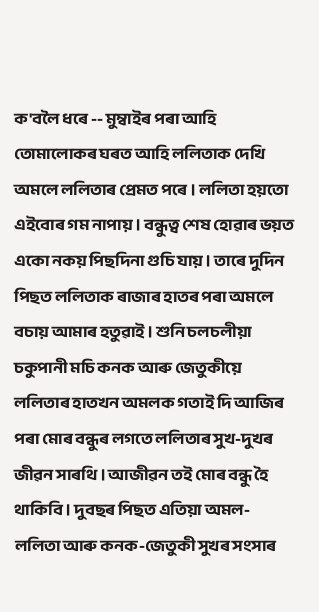ক'বলৈ ধৰে -- মুম্বাইৰ পৰা আহি তোমালোকৰ ঘৰত আহি ললিতাক দেখি অমলে ললিতাৰ প্ৰেমত পৰে । ললিতা হয়তো এইবোৰ গম নাপায় । বন্ধুত্ব শেষ হোৱাৰ ভয়ত একো নকয় পিছদিনা গুচি যায় । তাৰে দুদিন পিছত ললিতাক ৰাজাৰ হাতৰ পৰা অমলে বচায় আমাৰ হতুৱাই । শুনি চলচলীয়া চকুপানী মচি কনক আৰু জেতুকীয়ে ললিতাৰ হাতখন অমলক গতাই দি আজিৰ পৰা মোৰ বন্ধুৰ লগতে ললিতাৰ সুখ-দুখৰ জীৱন সাৰথি । আজীৱন তই মোৰ বন্ধু হৈ থাকিবি । দুবছৰ পিছত এতিয়া অমল-ললিতা আৰু কনক-জেতুকী সুখৰ সংসাৰ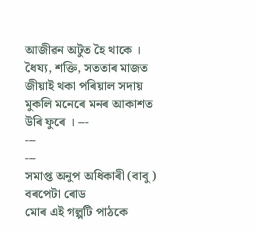আজীৱন অটুত হৈ থাকে ।
ধৈয্য, শক্তি, সততাৰ মাজত জীয়াই থকা পৰিয়াল সদায় মুকলি মনেৰে মনৰ আকাশত উৰি ফুৰে । ---
---
---
সমাপ্ত অনুপ অধিকাৰী (বাবু)
বৰপেটা ৰোড
মোৰ এই গল্পটি পাঠকে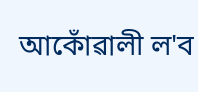আকোঁৱালী ল'ব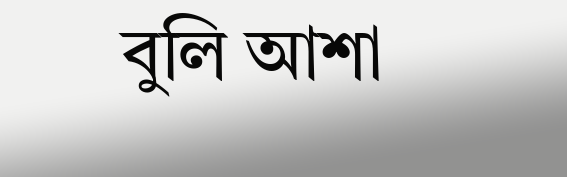বুলি আশা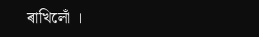ৰাখিলোঁ ।